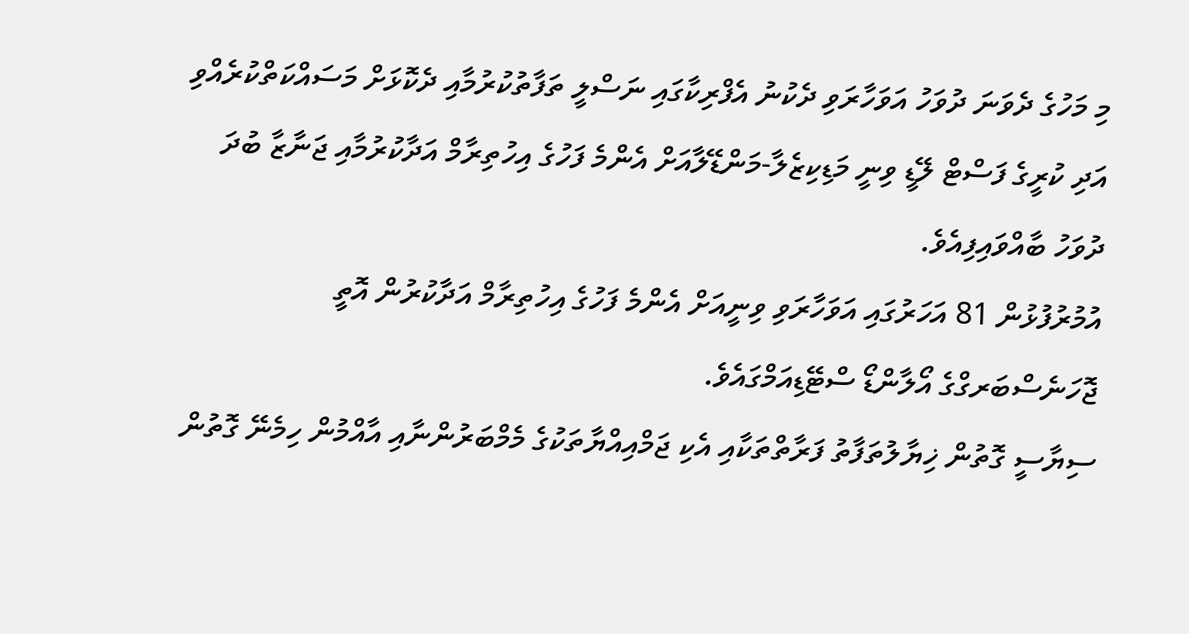މި މަހުގެ ދެވަނަ ދުވަހު އަވަހާރަވި ދެކުނު އެފްރިކާގައި ނަސްލީ ތަފާތުކުރުމާއި ދެކޮޅަށް މަސައްކަތްކުރެއްވި އަދި ކުރީގެ ފަސްޓް ލޭޑީ ވިނީ މަޑިކިޒެލާ-މަންޑޭލާއަށް އެންމެ ފަހުގެ އިހުތިރާމް އަދާކުރުމާއި ޖަނާޒާ ބުދަ ދުވަހު ބާއްވައިފިއެވެ.
އުމުރުފުޅުން 81 އަހަރުގައި އަވަހާރަވި ވިނީއަށް އެންމެ ފަހުގެ އިހުތިރާމް އަދާކުރުން އޮތީ ޖޮހަނެސްބަރގްގެ އޯލާންޑޯ ސްޓޭޑިއަމްގައެވެ.
ސިޔާސީ ގޮތުން ޚިޔާލުތަފާތު ފަރާތްތަކާއި އެކި ޖަމްއިއްޔާތަކުގެ މެމްބަރުންނާއި އާއްމުން ހިމެނޭ ގޮތުން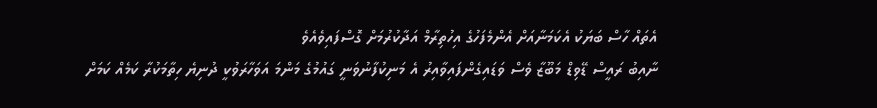އެތައް ހާސް ބަޔަކު އެކަމަނާއަށް އެންމެފަހުގެ އިހުތިރާމް އަދާކުރުމަށް ގޮސްފައިވެއެވެ
ނާއިބު ރައީސް ޑޭވިޑް މަބޫޒާ ވެސް ވަޑައިގެންފައިވާއިރު އެ މަނިކުފާނުވަނީ ގައުމުގެ މަންމަ އަވަހާރަވުކީ ދުނިޔެ ހިތާމަކުރާ ކަމެއް ކަމަށް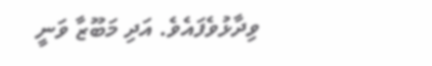ވިދާޅުވެފައެވެ. އަދި މަބޫޒާ ވަނީ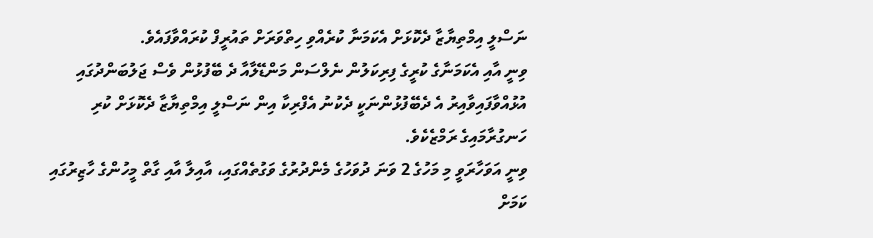ނަސްލީ އިމްތިޔާޒާ ދެކޮޅަށް އެކަމަނާ ކުރެއްވި ހިތްވަރަށް ތައުރީފް ކުރައްވާފައެވެ.
ވިނީ އާއި އެކަމަނާގެ ކުރީގެ ފިރިކަލުން ނެލްސަން މަންޑޭލާއާ ދެ ބޭފުޅުން ވެސް ޖަލުބަންދުގައި އުޅުއްވާފައިވާއިރު އެ ދެބޭފުޅުންނަކީ ދެކުނު އެފްރިކާ އިން ނަސްލީ އިމްތިޔާޒާ ދެކޮޅަށް ކުރި ހަނގުރާމައިގެ ރަމްޒެކެވެ.
ވިނީ އަވަހާރަވީ މި މަހުގެ 2 ވަނަ ދުވަހުގެ މެންދުރުގެ ވަގުތެއްގައި، އާއިލާ އާއި ގާތް މީހުންގެ ހާޒިރުގައި ކަމަށް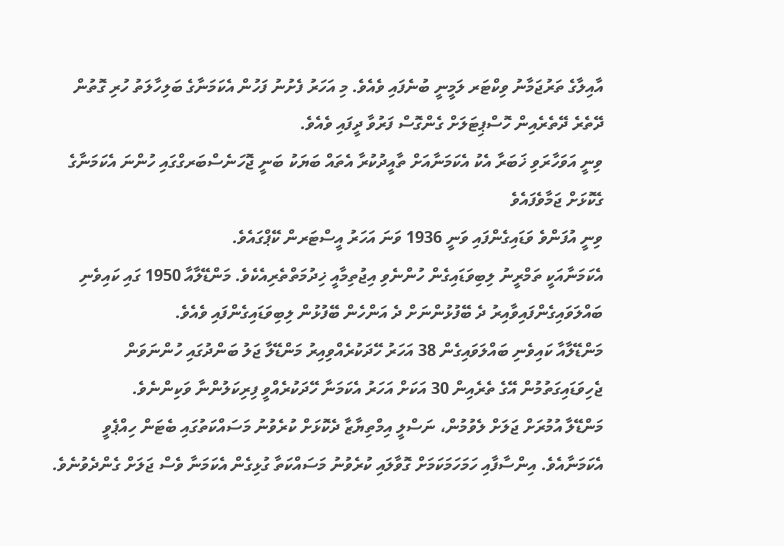އާއިލާގެ ތަރުޖަމާނު ވިކްޓަރ ލަމީނީ ބުނެފައި ވެއެވެ. މި އަހަރު ފެށުނު ފަހުން އެކަމަނާގެ ބަލިހާލަތު ހުރި ގޮތުން ދޭތެރެ ދޭތެރެއިން ހޮސްޕިޓަލަށް ގެންގޮސް ފަރުވާ ދީފައި ވެއެވެ.
ވިނީ އަވަހާރަވި ޚަބަރާ އެކު އެކަމަނާއަށް ތާއީދުކުރާ އެތައް ބަޔަކު ބަނީ ޖޮހަނެސްބަރގްގައި ހުންނަ އެކަމަނާގެ ގެކޮޅަށް ޖަމާވެފައެވެ
ވިނީ އުފަންވެ ވަޑައިގެންފައި ވަނީ 1936 ވަނަ އަހަރު އީސްޓަރން ކޭޕްގައެވެ.
އެކަމަނާއަކީ ތަމްރީނު ލިބިވަޑައިގެން ހުންނެވި އިޖުތިމާއީ ޚިދުމަތްތެރިއެކެވެ. މަންޑޭލާއާ 1950 ގައި ކައިވެނި ބައްލަވައިގެންފައިވާއިރު ދެ ބޭފުޅުންނަށް ދެ އަންހެން ބޭފުޅުން ލިބިވަޑައިގެންފައި ވެއެވެ.
މަންޑޭލާއާ ކައިވެނި ބައްލަވައިގެން 38 އަހަރު ހޭދަކުރެއްވިއިރު މަންޑޭލާ ޖަލު ބަންދުގައި ހުންނަވަން ޖެހިވަޑައިގަތުމުން އޭގެ ތެރެއިން 30 އަކަށް އަހަރު އެކަމަނާ ހޭދަކުރެއްވީ ފިރިކަލުންނާ ވަކިންނެވެ.
މަންޑޭލާ އުމުރަށް ޖަލަށް ލެވުމުން، ނަސްލީ އިމްތިޔާޒާ ދެކޮޅަށް ކުރެވުނު މަސައްކަތުގައި ބެޓަން ހިއްޕެވީ އެކަމަނާއެވެ. އިންސާފާއި ހަމަހަމަކަމަށް ގޮވާލައި ކުރެވުނު މަސައްކަތާ ގުޅިގެން އެކަމަނާ ވެސް ޖަލަށް ގެންދެވުނެވެ.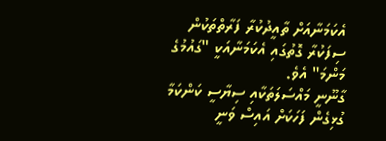އެކަމަނާއަށް ތާއީދުކުރާ ފަރާތްތަކުން ސިފަކުރާ ގޮތުގައި އެކަމަނާއަކީ "ގައުމުގެ މަންމަ" އެވެ.
ގާނޫނީ މައްސަލަތަކާއި ސިޔާސީ ކަންކަމާ ގުޅިގެން ފަހަކަށް އައިސް ވަނީ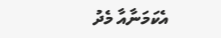އެކަމަނާއާ މެދު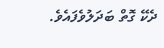ދެކޭ ގޮތް ބަދަލުވެފައެވެ.